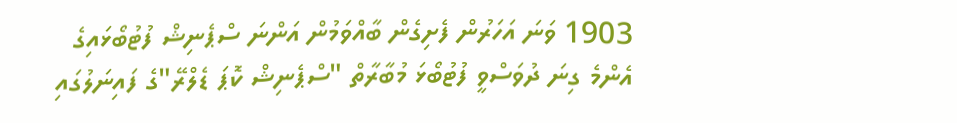1903 ވަނަ އަހަރުން ފެށިގެން ބާއްވަމުން އަންނަ ސްޕެނިޝް ފުޓުބޯޅައިގެ އެންމެ ގިނަ ދުވަސްވީ ފުޓުބޯޅަ މުބާރާތް "ސްޕެނިޝް ކޮޕަ ޑެލްރޭ"ގެ ފައިނަލުގައި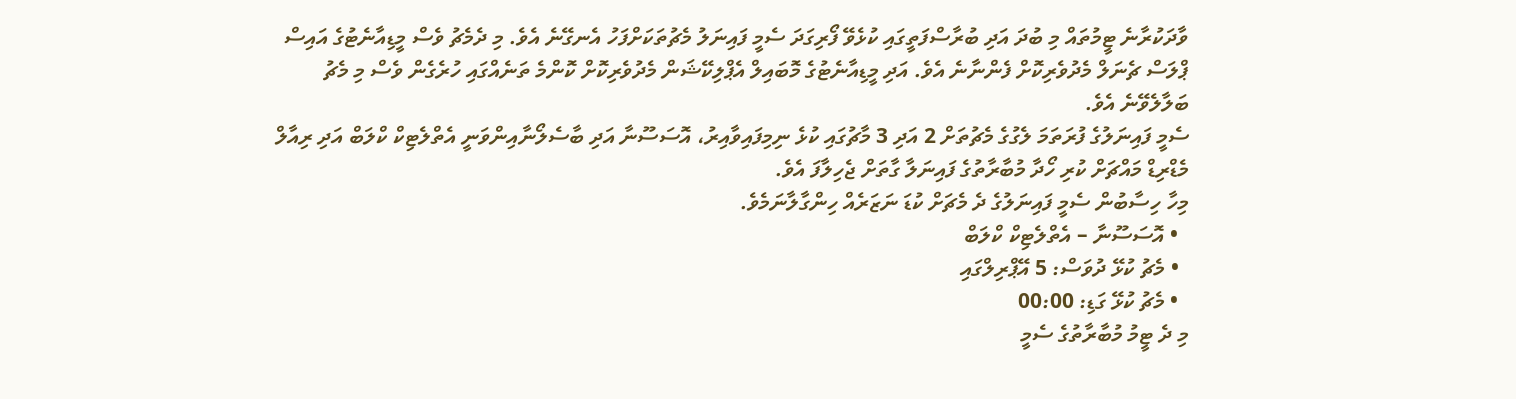ވާދަކުރާނެ ޓީމުތައް މި ބުދަ އަދި ބުރާސްފަތީގައި ކުޅެވޭ ފޯރިގަދަ ސެމީ ފައިނަލު މެޗުތަކަށްފަހު އެނގޭނެ އެވެ. މި ދެމެޗު ވެސް މީޑިއާނެޓުގެ އައިސް ޕްލަސް ޗެނަލް މެދުވެރިކޮށް ފެންނާނެ އެވެ. އަދި މީޑިއާނެޓުގެ މޮބައިލް އެޕްލިކޭޝަން މެދުވެރިކޮށް ކޮންމެ ތަނެއްގައި ހުރެގެން ވެސް މި މެޗު ބަލާލެވޭނެ އެވެ.
ސެމީ ފައިނަލުގެ ފުރަތަމަ ލެގުގެ މެޗުތަށް 2 އަދި 3 މާޗުގައި ކުޅެ ނިމިފައިވާއިރު، އޮސަސޫނާ އަދި ބާސެލޯނާއިންވަނީ އެތްލެޓިކް ކްލަބް އަދި ރިއާލް މެޑްރިޑް މައްޗަށް ކުރި ހޯދާ މުބާރާތުގެ ފައިނަލާ ގާތަށް ޖެހިލާފަ އެވެ.
މިހާ ހިސާބުން ސެމީ ފައިނަލުގެ ދެ މެޗަށް ކުޑަ ނަޒަރެއް ހިންގާލާނަމެވެ.
  • އޮސަސޫނާ – އެތްލެޓިކް ކްލަބް
  • މެޗު ކުޅޭ ދުވަސް: 5 އޭޕްރިލްގައި
  • މެޗު ކުޅޭ ގަޑި: 00:00
މި ދެ ޓީމު މުބާރާތުގެ ސެމީ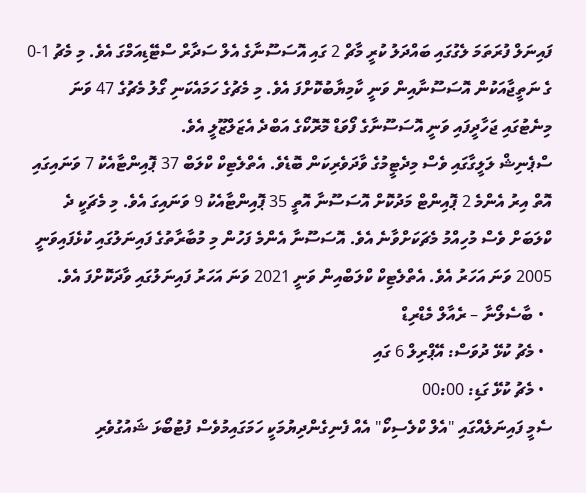ފައިނަލް ފުރަތަމަ ލެގުގައި ބައްދަލު ކުރީ މާޗް 2 ގައި އޮސަސޫނާގެ އެލް ސަދާރް ސްޓޭޑިއަމްގަ އެވެ. މި މެޗު 1-0 ގެ ނަތީޖާއަކުން އޮސަސޫނާއިން ވަނީ ކާމިޔާބުކޮށްފަ އެވެ. މި މެޗުގެ ހަމައެކަނި ގޯލު މެޗުގެ 47 ވަނަ މިނެޓުގައި ޖަހާދީފައި ވަނީ އޮސަސޫނާގެ ފޯވަޑް މޮރޮކޯގެ އަބްދެ އެޒަލްޒޫލީ އެވެ.
ސްޕެނިޝް ލަލީގާގައި ވެސް މިދެޓީމުގެ ވާދަވެރިކަން ބޮޑެވެ. އެތްލެޓިކް ކްލަބް 37 ޕޮއިންޓާއެކު 7 ވަނައިގައި އޮތް އިރު އެންމެ 2 ޕޮއިންޓް މަދުކޮށް އޮސަސޫނާ އޮތީ 35 ޕޮއިންޓާއެކު 9 ވަނައިގަ އެވެ. މި މެޗަކީ ދެ ކްލަބަށް ވެސް މުހިއްމު މެޗަކަށްވާނެ އެވެ. އޮސަސޫނާ އެންމެ ފަހުން މި މުބާރާތުގެ ފައިނަލުގައި ކުޅެފައިވަނީ 2005 ވަނަ އަހަރު އެވެ. އެތްލެޓިކް ކްލަބްއިން ވަނީ 2021 ވަނަ އަހަރު ފައިނަލުގައި ވާދަކޮށްފަ އެވެ.
  • ބާސެލޯނާ – ރެއާލް މެޑްރިޑް
  • މެޗު ކުޅޭ ދުވަސް: އޭޕްރިލް 6 ގައި
  • މެޗު ކުޅޭ ގަޑި: 00:00
ސެމީ ފައިނަލެއްގައި "އެލް ކްލެސިކޯ" އެއް ފެނިގެންދިޔުމަކީ ހަމަގައިމުވެސް ފުޓުބޯޅަ ޝައުގުވެރި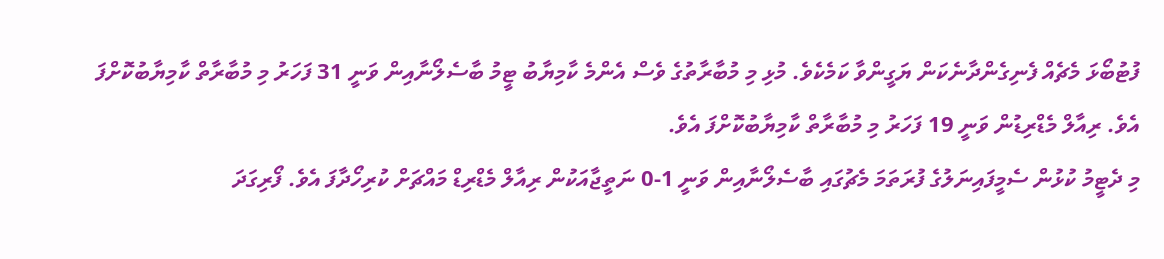ފުޓުބޯޅަ މެޗެއް ފެނިގެންދާނެކަން ޔަގީންވާ ކަމެކެވެ. މުޅި މި މުބާރާތުގެ ވެސް އެންމެ ކާމިޔާބު ޓީމު ބާސެލޯނާއިން ވަނީ 31 ފަހަރު މި މުބާރާތް ކާމިޔާބުކޮށްފަ އެވެ. ރިއާލް މެޑްރިޑުން ވަނީ 19 ފަހަރު މި މުބާރާތް ކާމިޔާބުކޮށްފަ އެވެ.
މި ދެޓީމު ކުޅުން ސެމީފައިނަލުގެ ފުރަތަމަ މެޗުގައި ބާސެލޯނާއިން ވަނީ 1-0 ނަތީޖާއަކުން ރިއާލް މެޑްރިޑް މައްޗަށް ކުރިހޯދާފަ އެވެ. ފޯރިގަދަ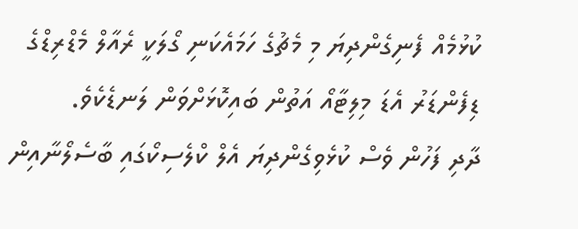ކުޅުމެއް ފެނިގެންދިޔަ މި މެޗުގެ ހަމައެކަނި ގޯލަކީ ރެއާލް މެޑްރިޑްގެ ޑިފެންޑަރު އެޑަ މިލިޓާއޯ އަތުން ބައިކޮޅަށްވަން ލަނޑެކެވެ.
ދާދި ފަހުން ވެސް ކުޅެވިގެންދިޔަ އެލް ކްލެސިކޯގައި ބާސެލޯނާއިން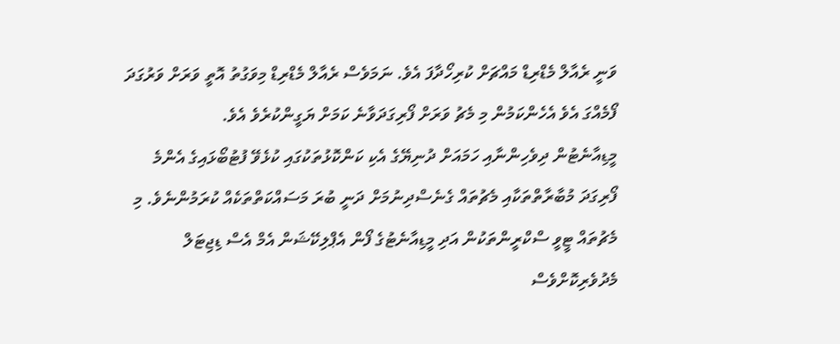ވަނީ ރެއާލް މެޑްރިޑް މައްޗަށް ކުރިހޯދާފަ އެވެ. ނަމަވެސް ރެއާލް މެޑްރިޑް މިވަގުތު އޮތީ ވަރަށް ވަރުގަދަ ފޯމެއްގަ އެވެ އެހެންކަމުން މި މެޗު ވަރަށް ފޯރިގަދަވާނެ ކަމަށް ޔަގީންކުރެވެ އެވެ.
މީޑިއާނެޓުން ދިވެހިންނާއި ހަމައަށް ދުނިޔޭގެ އެކި ކަންކޮޅުތަކުގައި ކުޅެވޭ ފުޓުބޯޅައިގެ އެންމެ ފޯރިގަދަ މުބާރާތްތަކާއި މެޗުތައް ގެނެސްދިނުމަށް ދަނީ ބުރަ މަސައްކަތްތަކެއް ކުރަމުންނެވެ. މި މެޗުތައް ޓީވީ ސްކްރީންތަކުން އަދި މީޑިއާނެޓުގެ ފޯން އެޕްލިކޭޝަން އެމް އެސް ޑިޖިޓަލް މެދުވެރިކޮށްވެސް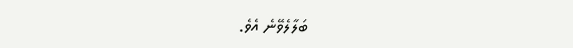ބަލާލެވޭނެ އެވެ.